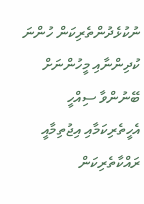ނުކުޅެދުންތެރިކަން ހުންނަ ކުދިންނާއި މީހުންނަށް ބޭނުންވާ ސިއްހީ އެހީތެރިކަމާއި އިޖުތިމާއީ ރައްކާތެރިކަން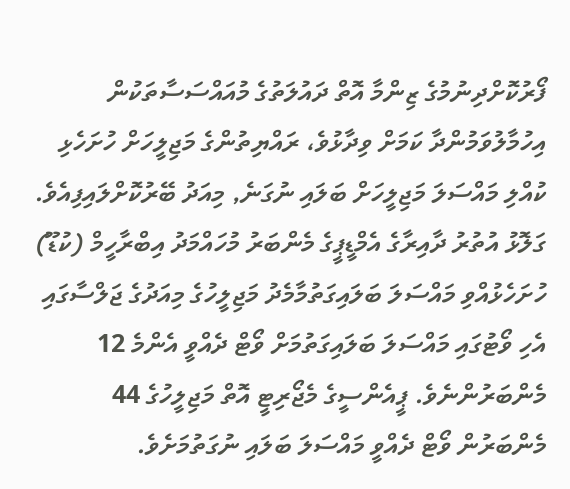ފޯރުކޮށްދިނުމުގެ ޒިންމާ އޮތް ދައުލަތުގެ މުއައްސަސާތަކުން އިހުމާލުވަމުންދާ ކަމަށް ވިދާޅުވެ، ރައްޔިތުންގެ މަޖިލީހަށް ހުށަހެޅި ކުއްލި މައްސަލަ މަޖިލީހަށް ބަލައި ނުގަނެ, މިއަދު ބޭރުކޮށްލައިފިއެވެ.
ގަލޮޅު އުތުރު ދާއިރާގެ އެމްޑީޕީގެ މެންބަރު މުހައްމަދު އިބްރާހީމް (ކުޑޫ) ހުށަހެޅުއްވި މައްސަލަ ބަލައިގަތުމާމެދު މަޖިލީހުގެ މިއަދުގެ ޖަލްސާގައި އެހި ވޯޓުގައި މައްސަލަ ބަލައިގަތުމަށް ވޯޓް ދެއްވީ އެންމެ 12 މެންބަރުންނެވެ. ޕީއެންސީގެ މެޖޯރިޓީ އޮތް މަޖިލީހުގެ 44 މެންބަރުން ވޯޓް ދެއްވީ މައްސަލަ ބަލައި ނުގަތުމަށެވެ.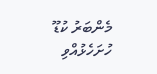މެންބަރު ކުޑޫ ހުށަހެޅުއްވި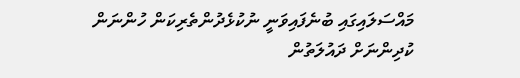މައްސަލައިގައި ބުނެފައިވަނީ ނުކުޅެދުންތެރިކަން ހުންނަން ކުދިންނަށް ދައުލަތުން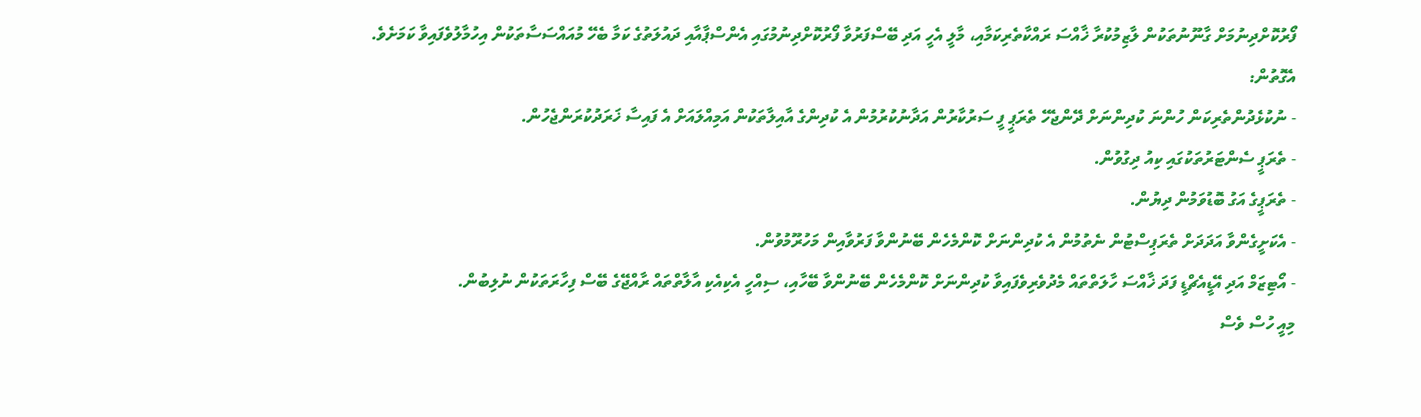ފޯރުކޮށްދިނުމަށް ގާނޫނުތަކުން ލާޒިމުކުރާ ޚާއްސަ ރައްކާތެރިކަމާއި، މާލީ އެހީ އަދި ބޭސްފަރުވާ ފޯރުކޮށްދިނުމުގައި އެންސްޕާއާއި ދައުލަތުގެ ކަމާ ބެހޭ މުއައްސަސާތަކުން އިހުމާލުވެފައިވާ ކަމަށެވެ. އެގޮތުން:
- ނުކުޅެދުންތެރިކަން ހުންނަ ކުދިންނަށް ދޭންޖެހޭ ތެރަޕީ ފީ ސަރުކާރުން އަދާނުކުރުމުން އެ ކުދިންގެ އާއިލާތަކުން އަމިއްލައަށް އެ ފައިސާ ޚަރަދުކުރަންޖެހުން.
- ތެރަޕީ ސެންޓަރުތަކުގައި ކިއު ދިގުވުން.
- ތެރަޕީގެ އަގު ބޮޑުވަމުން ދިޔުން.
- އެކަށީގެންވާ އަދަދަށް ތެރަޕިސްޓުން ނެތުމުން އެ ކުދިންނަށް ކޮންމެހެން ބޭނުންވާ ފަރުވާއިން މަހުރޫމުވުން.
- އޯޓިޒަމް އަދި އޭޑީއެޗްޑީ ފަދަ ޚާއްސަ ހާލަތްތައް މެދުވެރިވެފައިވާ ކުދިންނަށް ކޮންމެހެން ބޭނުންވާ ބޭހާއި، ސިއްހީ އެކިއެކި އާލާތްތައް ރާއްޖޭގެ ބޭސް ފިހާރަތަކުން ނުލިބުން.
މިއީ ހުސް ވެސް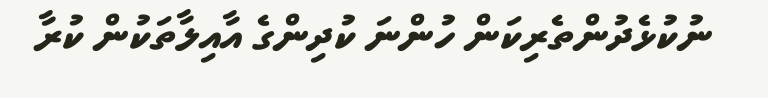ނުކުޅެދުންތެރިކަން ހުންނަ ކުދިންގެ އާއިލާތަކުން ކުރާ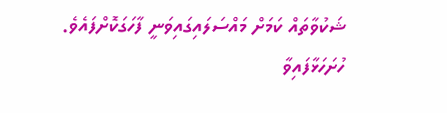ޝަކުވާތައް ކަމަށް މައްސަލައިގައިވަނީ ފާހަގަކޮށްފައެވެ.
ހުށަހަޅާފައިވާ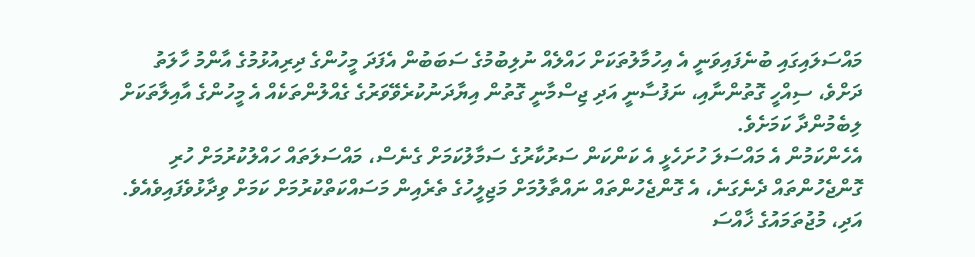މައްސަލައިގައި ބުނެފައިވަނީ އެ އިހުމާލުތަކަށް ހައްލެއް ނުލިބުމުގެ ސަބަބުން އެފަދަ މީހުންގެ ދިރިއުޅުމުގެ އާންމު ހާލަތު ދަށްވެ، ސިއްހީ ގޮތުންނާއި، ނަފުސާނީ އަދި ޖިސްމާނީ ގޮތުން އިޔާދަނުކުރެވޭވަރުގެ ގެއްލުންތަކެއް އެ މީހުންގެ އާއިލާތަކަށް ލިބެމުންދާ ކަމަށެވެ.
އެހެންކަމުން އެ މައްސަލަ ހުށަހެޅީ އެ ކަންކަން ސަރުކާރުގެ ސަމާލުކަމަށް ގެނެސް، މައްސަލަތައް ހައްލުކުރުމަށް ހުރި ގޮންޖެހުންތައް ދެނެގަނެ، އެ ގޮންޖެހުންތައް ނައްތާލުމަށް މަޖިލީހުގެ ތެރެއިން މަސައްކަތްކުރުމަށް ކަމަށް ވިދާޅުވެފައިވެއެވެ. އަދި، މުޖުތަމައުގެ ޚާއްސަ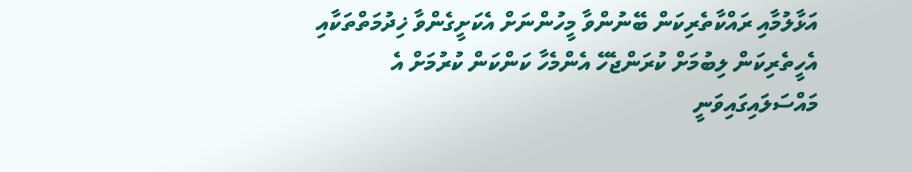އަޅާލުމާއި ރައްކާތެރިކަން ބޭނުންވާ މީހުންނަށް އެކަށީގެންވާ ޚިދުމަތްތަކާއި އެހީތެރިކަން ލިބުމަށް ކުރަންޖެހޭ އެންމެހާ ކަންކަން ކުރުމަށް އެ މައްސަލައިގައިވަނީ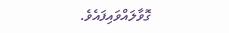ގޮވާލައްވައިފައެވެ.